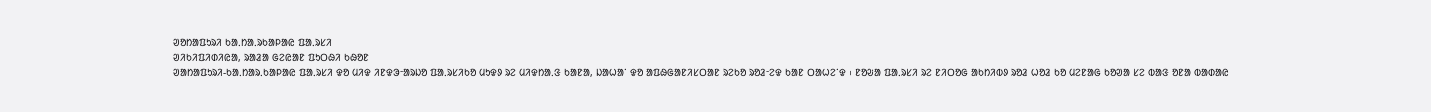ᱣᱚᱴᱟᱯᱩᱨᱤ ᱠᱟᱹᱴᱟᱹᱨᱠᱟᱞᱟᱭ ᱯᱟᱹᱨᱥᱤ
ᱣᱤᱠᱤᱯᱤᱰᱤᱭᱟ, ᱨᱟᱲᱟ ᱜᱮᱭᱟᱱ ᱯᱩᱛᱷᱤ ᱠᱷᱚᱱ
ᱣᱟᱴᱟᱯᱩᱨᱤ-ᱠᱟᱹᱴᱟᱨᱹᱠᱟᱞᱟᱭ ᱯᱟᱹᱨᱥᱤ ᱫᱚ ᱢᱤᱫ ᱤᱱᱫᱳᱼᱟᱨᱡᱚ ᱯᱟᱹᱨᱥᱤᱠᱚ ᱢᱩᱫᱽ ᱨᱮ ᱢᱤᱫᱴᱟᱹᱝ ᱠᱟᱱᱟ, ᱡᱟᱦᱟᱸ ᱫᱚ ᱟᱯᱷᱜᱟᱱᱤᱥᱛᱟᱱ ᱨᱮᱠᱚ ᱨᱚᱲᱼᱮᱫ ᱠᱟᱱ ᱛᱟᱦᱮᱸᱫ ᱾ ᱱᱚᱶᱟ ᱯᱟᱹᱨᱥᱤ ᱨᱮ ᱱᱤᱛᱚᱜ ᱟᱠᱴᱤᱵᱽ ᱨᱚᱲ ᱦᱚᱲ ᱠᱚ ᱢᱮᱱᱟᱜ ᱠᱚᱣᱟ ᱥᱮ ᱵᱟᱝ ᱚᱱᱟ ᱵᱟᱰᱟᱭ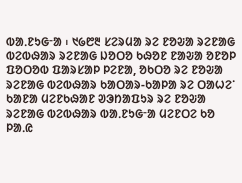ᱵᱟᱹᱱᱩᱜᱼᱟ ᱾ ᱑᱙᱘᱓ ᱥᱮᱨᱢᱟ ᱨᱮ ᱱᱚᱶᱟ ᱨᱮᱱᱟᱜ ᱵᱮᱵᱷᱟᱨ ᱨᱮᱱᱟᱜ ᱡᱚᱛᱚ ᱠᱷᱚᱱ ᱱᱟᱶᱟ ᱚᱱᱚᱞ ᱯᱚᱛᱚᱵ ᱯᱟᱨᱥᱟᱞ ᱞᱮᱱᱟ, ᱚᱠᱛᱚ ᱨᱮ ᱱᱚᱶᱟ ᱨᱮᱱᱟᱜ ᱵᱮᱵᱷᱟᱨ ᱠᱟᱛᱟᱨ-ᱠᱟᱞᱟ ᱨᱮ ᱛᱟᱦᱮᱸ ᱠᱟᱱᱟ ᱢᱮᱱᱠᱷᱟᱱ ᱣᱳᱴᱟᱯᱩᱨ ᱨᱮ ᱱᱚᱶᱟ ᱨᱮᱱᱟᱜ ᱵᱮᱵᱷᱟᱨ ᱵᱟᱹᱱᱩᱜᱼᱟ ᱢᱮᱱᱛᱮ ᱠᱚ ᱞᱟᱹᱭ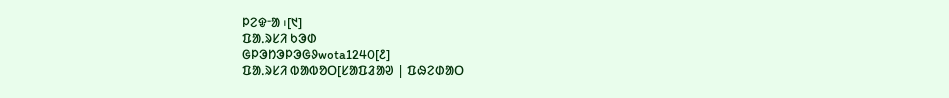ᱞᱮᱫᱼᱟ ᱾[᱑]
ᱯᱟᱹᱨᱥᱤ ᱠᱳᱰ
ᱜᱞᱳᱴᱳᱞᱳᱜᱽwota1240[᱒]
ᱯᱟᱹᱨᱥᱤ ᱵᱟᱵᱚᱛ[ᱥᱟᱯᱲᱟᱣ | ᱯᱷᱮᱰᱟᱛ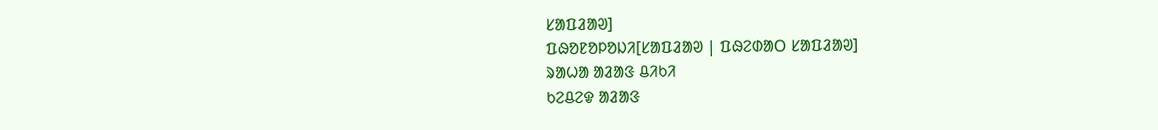ᱥᱟᱯᱲᱟᱣ]
ᱯᱷᱚᱱᱚᱞᱚᱡᱤ[ᱥᱟᱯᱲᱟᱣ | ᱯᱷᱮᱰᱟᱛ ᱥᱟᱯᱲᱟᱣ]
ᱨᱟᱦᱟ ᱟᱲᱟᱝ ᱪᱤᱠᱤ
ᱠᱮᱪᱮᱫ ᱟᱲᱟᱝ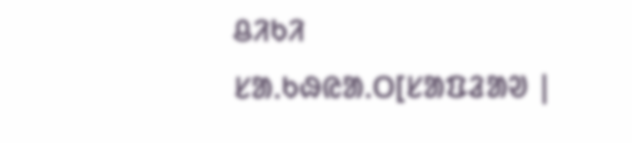ᱪᱤᱠᱤ
ᱥᱟᱹᱠᱷᱭᱟᱹᱛ[ᱥᱟᱯᱲᱟᱣ |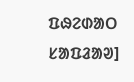ᱯᱷᱮᱰᱟᱛ ᱥᱟᱯᱲᱟᱣ]